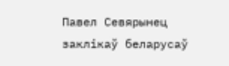Павел Севярынец заклікаў беларусаў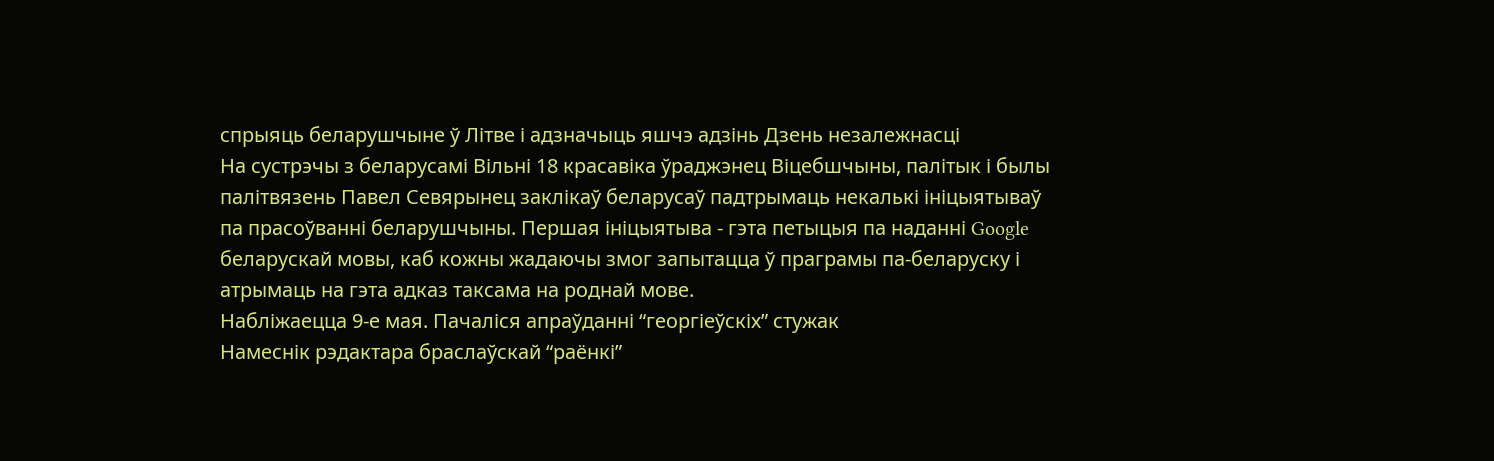спрыяць беларушчыне ў Літве і адзначыць яшчэ адзінь Дзень незалежнасці
На сустрэчы з беларусамі Вільні 18 красавіка ўраджэнец Віцебшчыны, палітык і былы палітвязень Павел Севярынец заклікаў беларусаў падтрымаць некалькі ініцыятываў па прасоўванні беларушчыны. Першая ініцыятыва - гэта петыцыя па наданні Google беларускай мовы, каб кожны жадаючы змог запытацца ў праграмы па-беларуску і атрымаць на гэта адказ таксама на роднай мове.
Набліжаецца 9-е мая. Пачаліся апраўданні “георгіеўскіх” стужак
Намеснік рэдактара браслаўскай “раёнкі”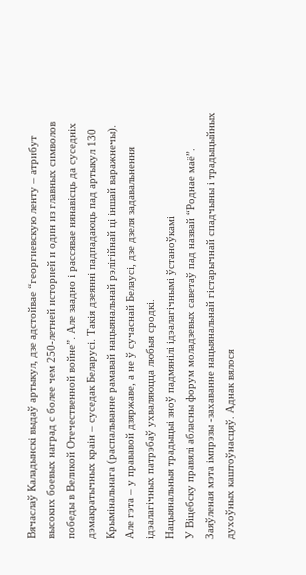Вячаслаў Каладынскі выдаў артыкул, дзе адстойвае “георгиевскую ленту – атрибут высоких боевых наград с более чем 250-летней историей и один из главных символов победы в Великой Отечественной войне”. Але заадно і рассявае нянавісць да суседніх дэмакратычных краін – суседак Беларусі. Такія дзеянні падпадаюць пад артыкул 130 Крымінальнага (распальванне рамавай нацыянальнай рэлігійнай ці іншай варажнечы). Але гэта – у прававой дзяржаве, а не ў сучаснай Белаусі, дзе дзеля задавальнення ідэалагічных патрэбаў ухваляюцца любыя сродкі.
Нацыянальныя традыцыі зноў падмянілі ідэалагічнымі ўстаноўкамі
У Віцебску правялі абласны форум моладзевых саветаў пад назвай “Роднае маё”. Заяўленая мэта імпрэзы -захаванне нацыянальнай гістарычнай спадчыны і традыцыйных духоўных каштоўнасцяў. Аднак вялося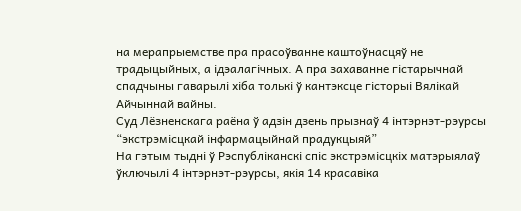на мерапрыемстве пра прасоўванне каштоўнасцяў не традыцыйных, а ідэалагічных. А пра захаванне гістарычнай спадчыны гаварылі хіба толькі ў кантэксце гісторыі Вялікай Айчыннай вайны.
Суд Лёзненскага раёна ў адзін дзень прызнаў 4 інтэрнэт-рэурсы “экстрэмісцкай інфармацыйнай прадукцыяй”
На гэтым тыдні ў Рэспубліканскі спіс экстрэмісцкіх матэрыялаў ўключылі 4 інтэрнэт-рэурсы, якія 14 красавіка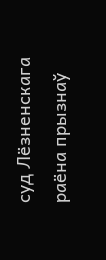суд Лёзненскага раёна прызнаў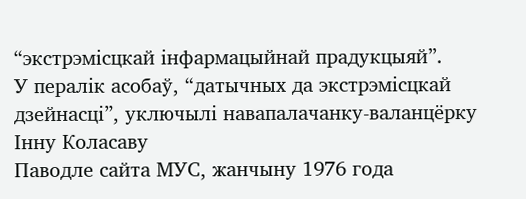“экстрэмісцкай інфармацыйнай прадукцыяй”.
У пералік асобаў, “датычных да экстрэмісцкай дзейнасці”, уключылі навапалачанку-валанцёрку Інну Коласаву
Паводле сайта МУС, жанчыну 1976 года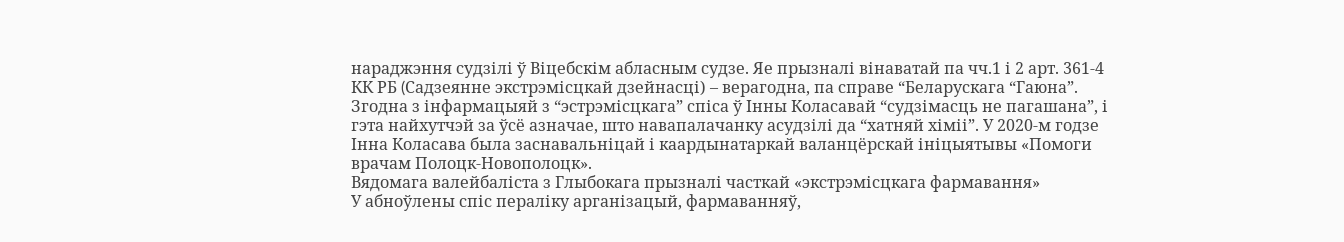нараджэння судзілі ў Віцебскім абласным судзе. Яе прызналі вінаватай па чч.1 і 2 арт. 361-4 КК РБ (Cадзеянне экстрэмісцкай дзейнасці) – верагодна, па справе “Беларускага “Гаюна”. Згодна з інфармацыяй з “эстрэмісцкага” спіса ў Інны Коласавай “судзімасць не пагашана”, і гэта найхутчэй за ўсё азначае, што навапалачанку асудзілі да “хатняй хіміі”. У 2020-м годзе Інна Коласава была заснавальніцай і каардынатаркай валанцёрскай ініцыятывы «Помоги врачам Полоцк-Новополоцк».
Вядомага валейбаліста з Глыбокага прызналі часткай «экстрэмісцкага фармавання»
У абноўлены спіс пераліку арганізацый, фармаванняў,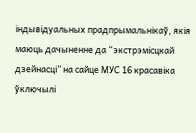індывідуальных прадпрымальнікаў, якія маюць дачыненне да “экстрэмісцкай дзейнасці” на сайце МУС 16 красавіка ўключылі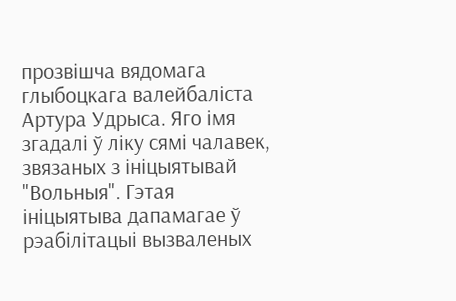прозвішча вядомага глыбоцкага валейбаліста Артура Удрыса. Яго імя згадалі ў ліку сямі чалавек, звязаных з ініцыятывай "Вольныя". Гэтая ініцыятыва дапамагае ў рэабілітацыі вызваленых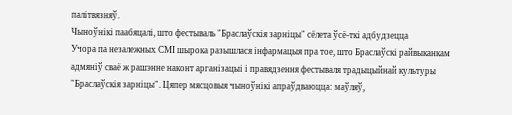палітвязняў.
Чыноўнікі паабяцалі, што фестываль "Браслаўскія зарніцы" сёлета ўсё-ткі адбудзецца
Учора па незалежных СМІ шырока разышлася інфармацыя пра тое, што Браслаўскі райвыканкам адмяніў сваё ж рашэнне наконт арганізацыі і правядзення фестываля традыцыйнай культуры "Браслаўскія зарніцы". Цяпер мясцовыя чыноўнікі апраўдваюцца: маўляў,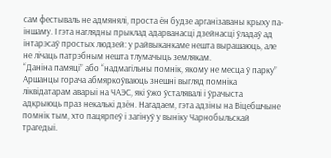сам фестываль не адмянялі, проста ён будзе арганізаваны крыху па-іншаму. І гэта наглядны прыклад адарванасці дзейнасці ўладаў ад інтарэсаў простых людзей: у райвыканкаме нешта вырашаюць, але не лічаць патрэбным нешта тлумачыць землякам.
“Даніна памяці” або “надмагільны помнік, якому не месца ў парку”
Аршанцы горача абмяркоўваюць знешні выгляд помніка ліквідатарам аварыі на ЧАЭС, які ўжо ўсталявалі і ўрачыста адкрыюць праз некалькі дзён. Нагадаем, гэта адзіны на Віцебшчыне помнік тым, хто пацярпеў і загінуў у выніку Чарнобыльскай трагедыі.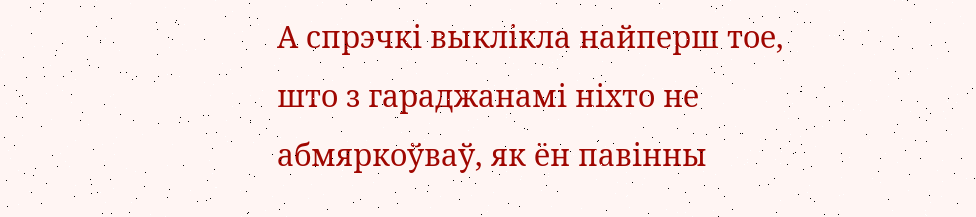А спрэчкі выклікла найперш тое, што з гараджанамі ніхто не абмяркоўваў, як ён павінны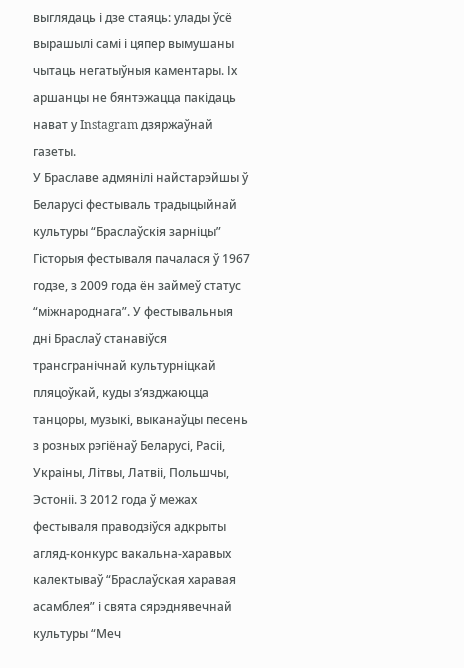выглядаць і дзе стаяць: улады ўсё вырашылі самі і цяпер вымушаны чытаць негатыўныя каментары. Іх аршанцы не бянтэжацца пакідаць нават у Instagram дзяржаўнай газеты.
У Браславе адмянілі найстарэйшы ў Беларусі фестываль традыцыйнай культуры “Браслаўскія зарніцы”
Гісторыя фестываля пачалася ў 1967 годзе, з 2009 года ён займеў статус “міжнароднага”. У фестывальныя дні Браслаў станавіўся трансгранічнай культурніцкай пляцоўкай, куды з’язджаюцца танцоры, музыкі, выканаўцы песень з розных рэгіёнаў Беларусі, Расіі, Украіны, Літвы, Латвіі, Польшчы, Эстоніі. З 2012 года ў межах фестываля праводзіўся адкрыты агляд-конкурс вакальна-харавых калектываў “Браслаўская харавая асамблея” і свята сярэднявечнай культуры “Меч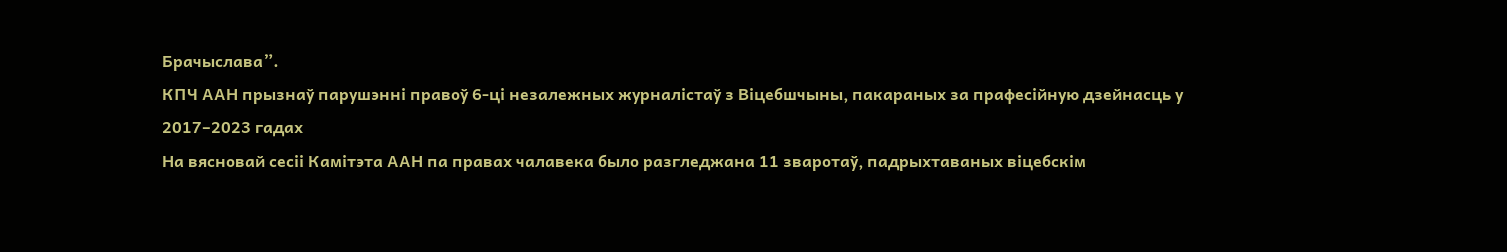Брачыслава”.
КПЧ ААН прызнаў парушэнні правоў 6-ці незалежных журналістаў з Віцебшчыны, пакараных за прафесійную дзейнасць у 2017–2023 гадах
На вясновай сесіі Камітэта ААН па правах чалавека было разгледжана 11 зваротаў, падрыхтаваных віцебскім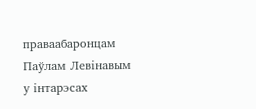праваабаронцам Паўлам Левінавым у інтарэсах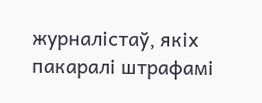журналістаў, якіх пакаралі штрафамі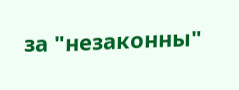за "незаконны"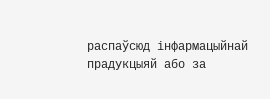распаўсюд інфармацыйнай прадукцыяй або за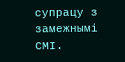супрацу з замежнымі СМІ.